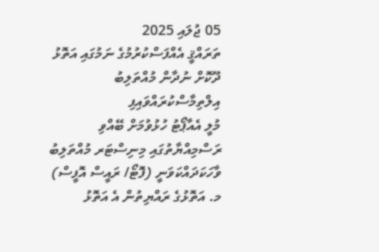05 ޖުލައި 2025
ތަރައްޤީ އެއްފަސްކުރުމުގެ ނަމުގައި އަތޮޅު ދޫކޮށް ނުދާން މުއްތަލިބު އިލްތިމާސްކުރައްވައިފި
މުލީ އެއާޕޯޓު ހުޅުވުމަށް ބޭއްވި ރަސްމިއްޔާތުގައި މިނިސްޓަރ މުއްތަލިބު ވާހަކަދައްކަވަނީ (ފޮޓޯ/ ރައީސް އޮފީސް)
މ. އަތޮޅުގެ ރައްޔިތުން އެ އަތޮޅު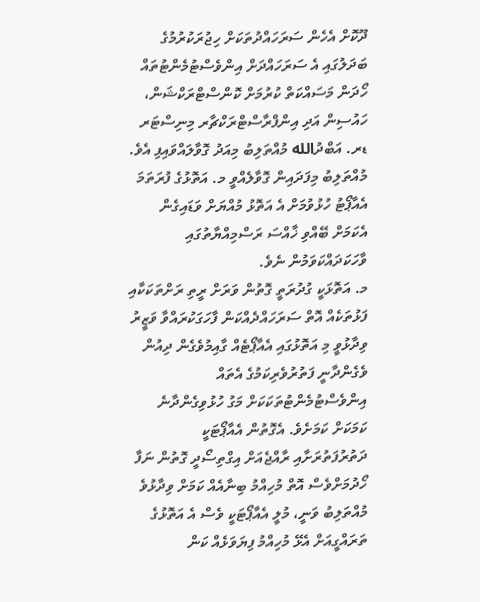ދޫކޮށް އެހެން ސަރަހައްދުތަކަށް ހިޖުރަކުރުމުގެ ބަދަލުގައި އެ ސަރަހައްދަށް އިންވެސްޓުމެންޓުތައް ހޯދަން މަސައްކަތް ކުރުމަށް ކޮންސްޓްރަކްޝަން، ހައުސިން އަދި އިންފްރާސްޓްރަކްޗާރ މިނިސްޓަރ ޑރ. އަބްދުالله މުއްތަލިބު މިއަދު ގޮވާލައްވައިފި އެވެ.
މުއްތަލިބު މިފަދައިން ގޮވާލެއްވީ މ. އަތޮޅުގެ ފުރަތަމަ އެއާޕޯޓު ހުޅުވުމަށް އެ އަތޮޅު މުއްޔަށް ވަޑައިގެން އެކަމަށް ބޭއްވި ޚާއްސަ ރަސްމިއްޔާތުގައި ވާހަކަދައްކަވަމުން ނެވެ.
މ. އަތޮޅަކީ ގުދުރަތީ ގޮތުން ވަރަށް ރީތި ރަށްތަކަކާއި ފަޅުތަކެއް އޮތް ސަރަހައްދެއްކަން ފާހަގަކުރައްވާ ވަޒީރު ވިދާޅުވީ މި އަތޮޅުގައި އެއާޕޯޓެއް ގާއިމުވެގެން ދިއުން ވެގެންދާނީ ފަތުރުވެރިކަމުގެ އެތައް އިންވެސްޓުމެންޓުތަކަކަށް މަގު ހުޅުވިގެންދާނެ ކަމަކަށް ކަމަށެވެ. އެގޮތުން އެއާޕޯޓަކީ ދަތުރުފަތުރަށާއި ރާއްޖެއަށް އިގްތިސޯދީ ގޮތުން ނަފާ ހޯދުމަށްވެސް އޮތް މުހިއްމު ބިނާއެއް ކަމަށް ވިދާޅުވެ މުއްތަލިބު ވަނީ، މުލީ އެއާޕޯޓަކީ ވެސް އެ އަތޮޅުގެ ތަރައްގީއަށް އެޅޭ މުހިއްމު ފިޔަވަޅެއް ކަން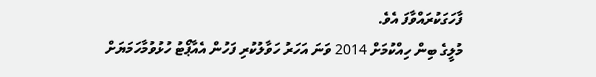ފާހަގަކުރައްވާފަ އެވެ.
މުލީގެ ބިން ހިއްކުމަށް 2014 ވަނަ އަހަރު ހަވާލުކުރި ފަހުން އެއާޕޯޓު ހުޅުވުމާހަމަޔަށް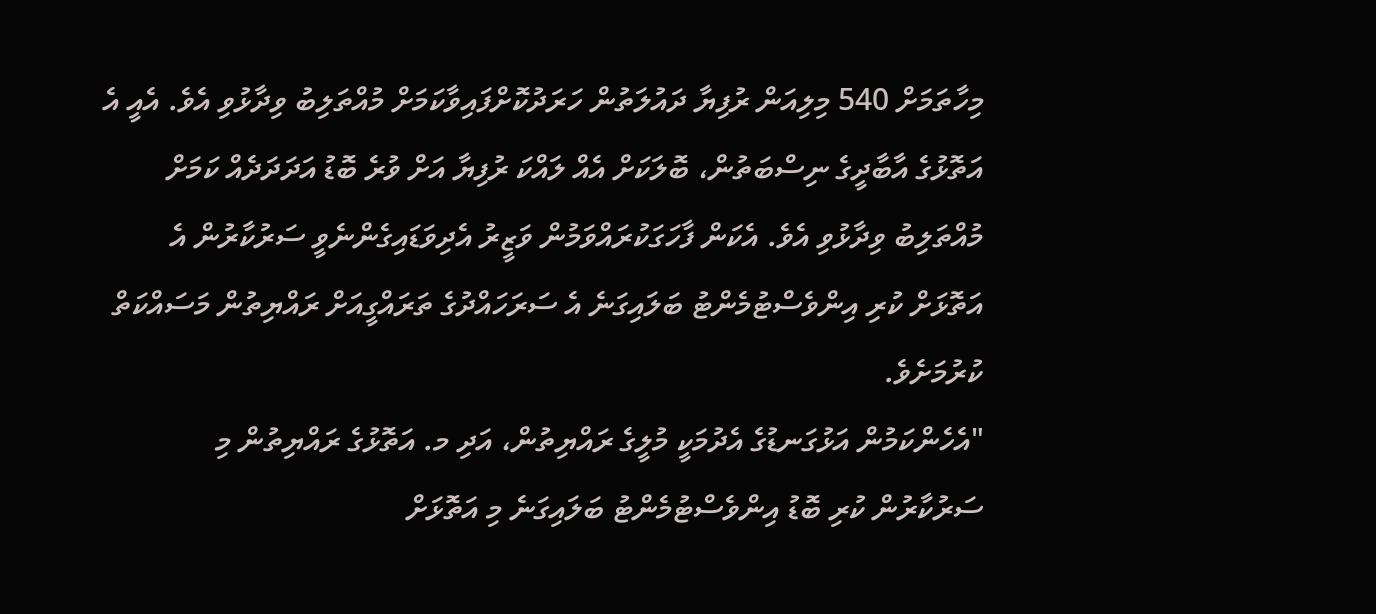މިހާތަމަށް 540 މިލިއަން ރުފިޔާ ދައުލަތުން ހަރަދުކޮށްފައިވާކަމަށް މުއްތަލިބު ވިދާޅުވި އެވެ. އެއީ އެ އަތޮޅުގެ އާބާދީގެ ނިސްބަތުން، ބޮލަކަށް އެއް ލައްކަ ރުފިޔާ އަށް ވުރެ ބޮޑު އަދަދަދެއް ކަމަށް މުއްތަލިބު ވިދާޅުވި އެވެ. އެކަން ފާހަގަކުރައްވަމުން ވަޒީރު އެދިވަޑައިގެންނެވީ ސަރުކާރުން އެ އަތޮޅަށް ކުރި އިންވެސްޓުމެންޓު ބަލައިގަނެ އެ ސަރަހައްދުގެ ތަރައްގީއަށް ރައްޔިތުން މަސައްކަތް ކުރުމަށެވެ.
"އެހެންކަމުން އަޅުގަނޑުގެ އެދުމަކީ މުލީގެ ރައްޔިތުން، އަދި މ. އަތޮޅުގެ ރައްޔިތުން މި ސަރުކާރުން ކުރި ބޮޑު އިންވެސްޓުމެންޓު ބަލައިގަނެ މި އަތޮޅަށް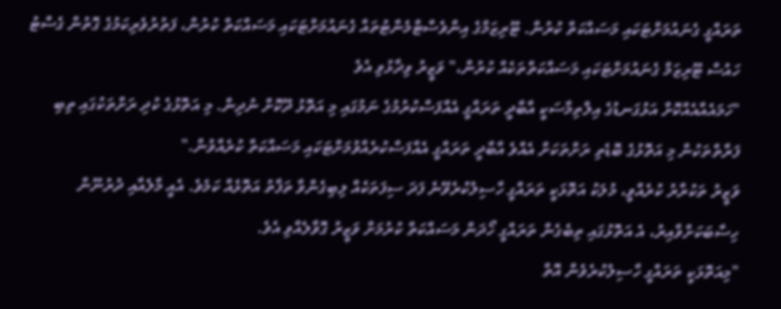ތަރައްގީ ގެނައުމަށްޓަކައި މަސައްކަތް ކުރުން. ޓޫރިޒަމްގެ އިންވެސްޓްމެންޓުތައް ގެނައުމަށްޓަކައި މަސައްކަތް ކުރުން، ފަތުރުވެރިކަމުގެ ގޮތުން ގެސްޓު ހައުސް ޓޫރިޒަމް ގެނައުމަށްޓަކައި މަސައްކަތްތަކެއް ކުރުން،" ވަޒީރު ވިދާޅުވި އެވެ
"ހަމައެއާއެއްކޮށް އަޅުގަނޑުގެ އިލްތިމާސަކީ އާބާދީ ތަރައްގީ އެއްފަސްކުރުމުގެ ނަމުގައި މި އަތޮޅު ދޫކޮށް ނުދިން. މި އަތޮޅުގެ ކުދި ރަށްތަކުގައި ތިބި ފަރާތްތަކުން މި އަތޮޅުގެ ބޮޑެތި ރަށްތަކަށް އެއްވެ އާބާދީ ތަރައްގީ އެއްފަސްކުރެއްވުމަށްޓަކައި މަސައްކަތް ކުރެއްވުން."
ވަޒީރު ތަކުރާރު ކުރެއްވީ، މުލަކު އަތޮޅަކީ ތަރައްގީ ހާސިލުކުރެވޭނެ ފަދަ ސިފަތަކެއް ލިބިގެންވާ ތަފާތު އަތޮޅެއް ކަމެވެ. އެއީ މާލެއާއި ދުރުނޫން ހިސާބަކަށްވާއިރު، އެ އަތޮޅުގައި ތިބެގެން ތަރައްގީ ހޯދަން މަސައްކަތް ކުރުމަށް ވަޒީރު ގޮވާލެއްވި އެވެ.
"މިއަތޮޅަކީ ތަރައްގީ ހާސިލުކުރެވެން އޮތް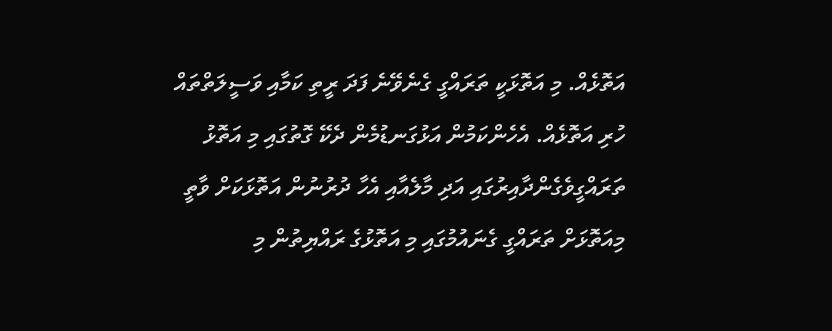އަތޮޅެއް. މި އަތޮޅަކީ ތަރައްގީ ގެނެވޭނެ ފަދަ ރީތި ކަމާއި ވަސީލަތްތައް ހުރި އަތޮޅެއް. އެހެންކަމުން އަޅުގަނޑުމެން ދެކޭ ގޮތުގައި މި އަތޮޅު ތަރައްގީވެގެންދާއިރުގައި އަދި މާލެއާއި އެހާ ދުރުނުން އަތޮޅަކަށް ވާތީ މިއަތޮޅަށް ތަރައްގީ ގެނައުމުގައި މި އަތޮޅުގެ ރައްޔިތުން މި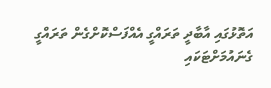އަތޮޅުގައި އާބާދީ ތަރައްގީ އެއްފަސްކޮށްގެން ތަރައްގީ ގެނައުމަށްޓަކައި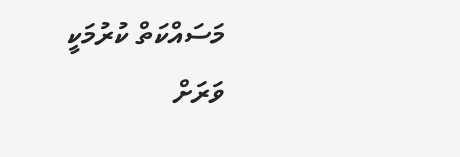މަސައްކަތް ކުރުމަކީ ވަރަށް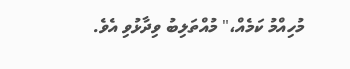މުހިއްމު ކަމެއް،" މުއްތަލިބު ވިދާޅުވި އެވެ.